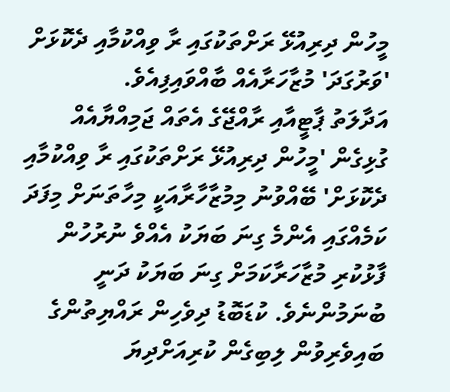މީހުން ދިރިއުޅޭ ރަށްތަކުގައި ރާ ވިއްކުމާއި ދެކޮޅަށް 'ވަރުގަދަ' މުޒާހަރާއެއް ބާއްވައިފިއެވެ.
އަދާލަތު ޕާޓީއާއި ރާއްޖޭގެ އެތައް ޖަމިއްޔާއެއް ގުޅިގެން 'މީހުން ދިރިއުޅޭ ރަށްތަކުގައި ރާ ވިއްކުމާއި ދެކޮޅަށް' ބޭއްވުނު މިމުޒާހާރާއަކީ މިހާތަނަށް މިފަދަ ކަމެއްގައި އެންމެ ގިނަ ބަޔަކު އެއްވެ ނުރުހުން ފާޅުކުރި މުޒާހަރާކަމަށް ގިނަ ބަޔަކު ދަނީ ބުނަމުންނެވެ. ކުޑަބޮޑު ދިވެހިން ރައްޔިތުންގެ ބައިވެރިވުން ލިބިގެން ކުރިއަށްދިޔަ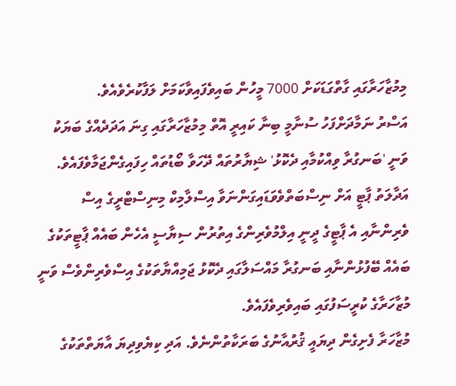މިމުޒާހަރާގައި ގާތްގަޑަކަށް 7000 މީހުން ބައިވެފައިވާކަމަށް ލަފާކުރެވެއެވެ.
އަސްރު ނަމާދަށްފަހު ސުނާމީ ބިނާ ކައިރީ އޮތް މިމުޒާހަރާގައި ގިނަ އަދަދެއްގެ ބަޔަކު ވަނީ 'ބަނގުރާ ވިއްކުމާއި ދެކޮޅު' ޝިޔާރުތައް ދޭހަވާ ބޯޑުތައް ހިފައިގެންޖަމާވެފައެވެ. އަދާލަތު ޕާޓީ އަށް ނިސްބަތްވެވަޑައިގަންނަވާ އިސްލާމިކް މިނިސްޓްރީގެ އިސް ވެރިންނާއި އެ ޕާޓީގެ ދީނީ އިލްމުވެރިންގެ އިތުރުން ސިޔާސީ އެހެން ބައެއް ޕާޓީތަކުގެ ބައެއް ބޭފުޅުންނާއި ބަނގުރާ މައްސަލާގައި ދެކޮޅު ޖަމިއްޔާތަކުގެ އިސްވެރިންވެސް ވަނީ މުޒާހަރާގެ ކުރީސަފުގައި ބައިވެރިވެފައެވެ.
މުޒާހަރާ ފެށިގެން ދިޔައީ ޤުރުއާނުގެ ބަރަކާތުންނެވެ. އަދި ކިޔެވިދިޔަ އާޔަތްތަކުގެ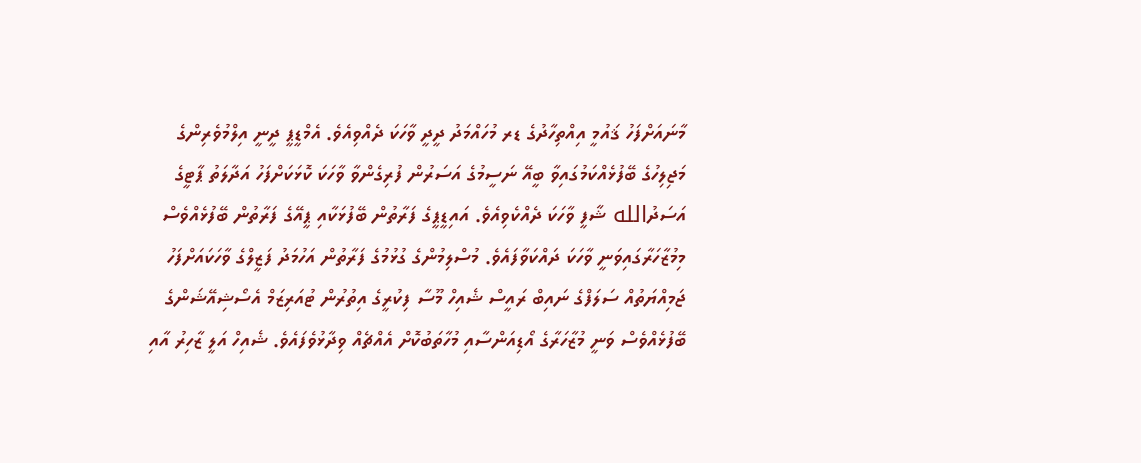މާނައަށްފަހު ޤައުމީ އިއްތިހާދުގެ ޑރ މުހައްމަދު ދީދީ ވާހަކަ ދެއްވިއެވެ. އެމްޑީޕީ ދީނީ އިލްމުވެރިންގެ މަޖިލިހުގެ ބޭފުޅެއްކަމުގައިވާ ބީއޭ ނަސީމުގެ އަސަރުން ފުރިގެންވާ ވާހަކަ ކޮޅަކަށްފަހު އަދާލަތު ޕާޓީގެ އަސަދުالله ޝާފީ ވާހަކަ ދެއްކެވިއެވެ. އައިޑީޕީގެ ފަރާތުން ބޭފުޅަކާއި ޕީއޭގެ ފަރާތުން ބޭފުޅެއްވެސް މިމުޒާހަރާގައިވަނީ ވާހަކަ ދައްކަވާފައެވެ. މުސްލިމުންގެ ގުޅުމުގެ ފަރާތުން އަހުމަދު ފަޒީލްގެ ވާހަކައަށްފަހު ޖަމިއްޔަތުއް ސަލަފްގެ ނައިބް ރައީސް ޝެއިހް މޫސާ ފިކުރީގެ އިތުރުން ޓުއަރިޒަމް އެސޯޝިއޭޝަންގެ ބޭފުޅެއްވެސް ވަނީ މުޒާހަރާގެ އޯޑިއަންސާއި މުހާތަބުކޮށް އެއްޗެއް ވިދާޅުވެފައެވެ. ޝެއިހް އަލީ ޒާހިރު އާއި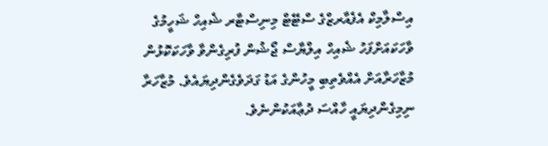އިސްލާމިކް އެފެއާރޒްގެ ސްޓޭޓް މިނިސްޓާރ ޝެއިހް ޝަހީމުގެ ވާހަކައަށްފަހު ޝެއިހް އިލްޔާސް ޖޯޝުން ފުރިގެންވާ ވާހަކަކޮޅުން މުޒާހަރާއަށް އެއްވެތިބި މީހުންގެ އަޑު ގަދަވެގެންދިޔައެވެ. މުޒާހަރާ ނިމިގެންދިޔައީ ހާއްސަ ދުޢާއަކުންނެވެ.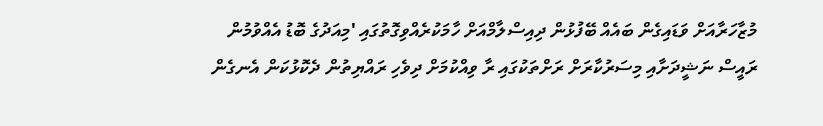މުޒާހަރާއަށް ވަޑައިގެން ބައެއް ބޭފުޅުން ދިއިސްލާމްއަށް ހާމަކުރެއްވިގޮތުގައި 'މިއަދުގެ ބޮޑު އެއްވުމުން ރައީސް ނަޝީދަށާއި މިސަރުކާރަށް ރަށްތަކުގައި ރާ ވިއްކުމަށް ދިވެހި ރައްޔިތުން ދެކޮޅުކަން އެނގެން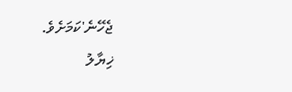ޖެހޭނެ'ކަމަށެވެ.
ޚިޔާލު